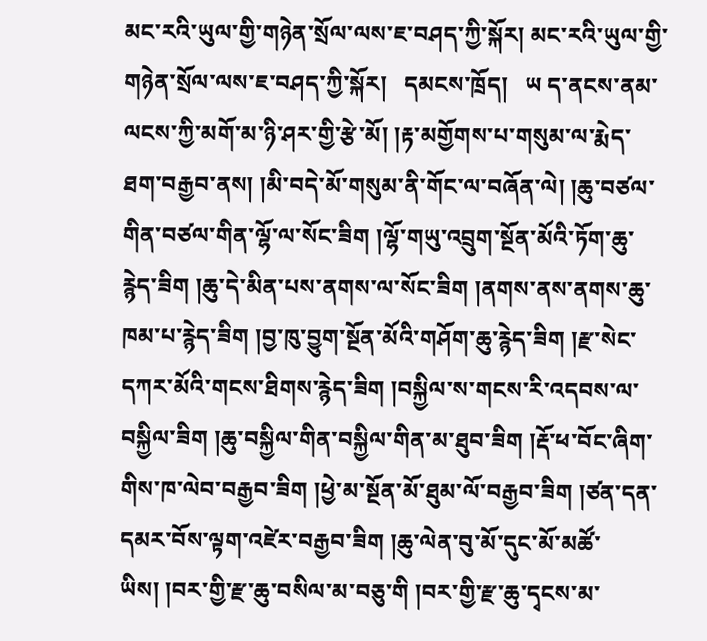མང་རའི་ཡུལ་གྱི་གཉེན་སྲོལ་ལས་ཇ་བཤད་ཀྱི་སྐོར། མང་རའི་ཡུལ་གྱི་གཉེན་སྲོལ་ལས་ཇ་བཤད་ཀྱི་སྐོར།   དམངས་ཁྲོད།   ཡ ད་ནངས་ནམ་ལངས་ཀྱི་མགོ་མ་ཉི་ཤར་གྱི་རྩེ་མོ། །རྟ་མགྱོགས་པ་གསུམ་ལ་རྨེད་ཐག་བརྒྱབ་ནས། །མི་བདེ་མོ་གསུམ་ནི་གོང་ལ་བཞོན་ལེ། །ཆུ་བཙལ་གིན་བཙལ་གིན་ལྷོ་ལ་སོང་ཟིག །ལྷོ་གཡུ་འབྲུག་སྔོན་མོའི་ཏོག་ཆུ་རྙེད་ཟིག །ཆུ་དེ་མིན་པས་ནགས་ལ་སོང་ཟིག །ནགས་ནས་ནགས་ཆུ་ཁམ་པ་རྙེད་ཟིག །བྱ་ཁུ་བྱུག་སྔོན་མོའི་གཤོག་ཆུ་རྙེད་ཟིག །རྫ་སེང་དཀར་མོའི་གངས་ཐིགས་རྙེད་ཟིག །བསྐྱིལ་ས་གངས་རི་འདབས་ལ་བསྐྱིལ་ཟིག །ཆུ་བསྐྱིལ་གིན་བསྐྱིལ་གིན་མ་ཐུབ་ཟིག །རྡོ་ཕ་བོང་ཞིག་གིས་ཁ་ལེབ་བརྒྱབ་ཟིག །ཕྱེ་མ་སྔོན་མོ་ཐུམ་ལོ་བརྒྱབ་ཟིག །ཙན་དན་དམར་བོས་ལྟག་འཛེར་བརྒྱབ་ཟིག །ཆུ་ལེན་བུ་མོ་དུང་མོ་མཚོ་ཡིས། །བར་གྱི་རྫ་ཆུ་བསིལ་མ་བཅུ་གི །བར་གྱི་རྫ་ཆུ་དྭངས་མ་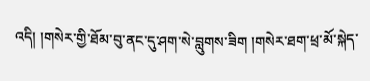འདི། །གསེར་གྱི་ཐོམ་བུ་ནང་དུ་ཤག་སེ་བླུགས་ཟིག །གསེར་ཐག་ཕྲ་མོ་སྐེད་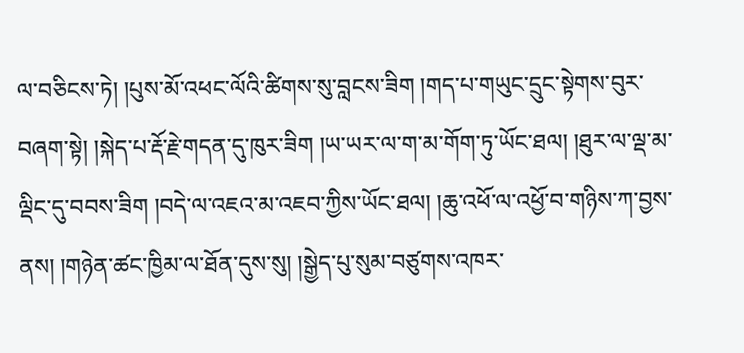ལ་བཅིངས་ཏེ། །པུས་མོ་འཕང་ལོའི་ཚིགས་སུ་བླངས་ཟིག །གད་པ་གཡུང་དྲུང་སྟེགས་བུར་བཞག་སྟེ། །སྐེད་པ་རྡོ་རྗེ་གདན་དུ་ཁུར་ཟིག །ཡ་ཡར་ལ་ག་མ་གོག་ཏུ་ཡོང་ཐལ། །ཐུར་ལ་ལྡ་མ་ལྡིང་དུ་བབས་ཟིག །བདེ་ལ་འཇའ་མ་འཇབ་ཀྱིས་ཡོང་ཐལ། །ཆུ་འཕོ་ལ་འཕྱོ་བ་གཉིས་ཀ་བྱས་ནས། །གཉེན་ཚང་ཁྱིམ་ལ་ཐོན་དུས་སུ། །སྒྱེད་པུ་སུམ་བཙུགས་འཁར་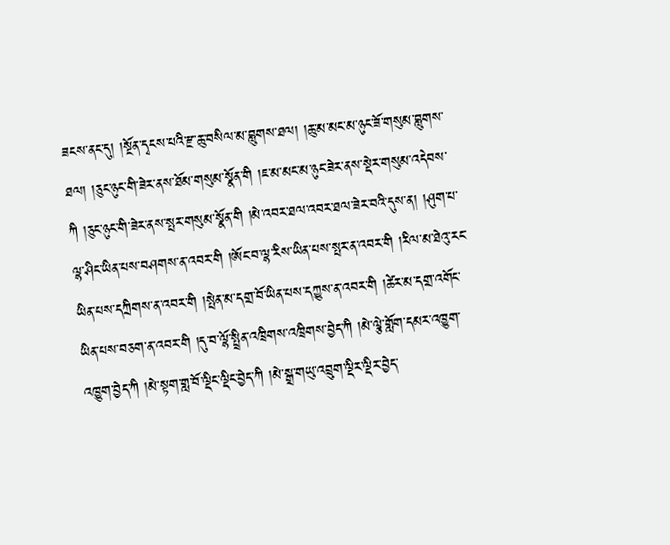ཟངས་ནང་དུ། །སྔོན་དྭངས་པའི་རྫ་ཆུ་བསིལ་མ་བླུགས་ཐལ། །ཆུ་མ་མང་མ་ཉུང་ཟོ་གསུམ་བླུགས་ཐལ། །ཅུང་ཉུང་གི་ཟེར་ནས་ཐོམ་གསུམ་སྣོན་གི །ཇ་མ་མང་མ་ཉུང་ཟེར་ནས་སྡེར་གསུམ་འདེབས་ཀི །ཅུང་ཉུང་གི་ཟེར་ནས་སྤར་གསུམ་སྣོན་གི །མེ་འབར་ཐལ་འབར་ཐལ་ཟེར་བའི་དུས་ན། །ཤུག་པ་ལྷ་ཤིང་ཡིན་པས་བཤགས་ན་འབར་གི །ཨོང་བ་ལྷ་རིས་ཡིན་པས་སྤར་ན་འབར་གི །རིལ་མ་ཐེའུ་རང་ཡིན་པས་དཀྲིགས་ན་འབར་གི །སྤེན་མ་དགྲ་བོ་ཡིན་པས་དཀྱུས་ན་འབར་གི །ཚེར་མ་དགྲ་འགོང་ཡིན་པས་བཅག་ན་འབར་གི །དུ་བ་ལྷོ་སྤྲིན་འཁྲིགས་འཁྲིགས་བྱེད་ཀི །མེ་ལྕེ་གློག་དམར་འཁྱུག་འཁྱུག་བྱེད་ཀི །མེ་སྟག་གླ་བོ་ལྡིང་ལྡིང་བྱེད་ཀི །མེ་སྒྲ་གཡུ་འབྲུག་ལྡིར་ལྡིར་བྱེད་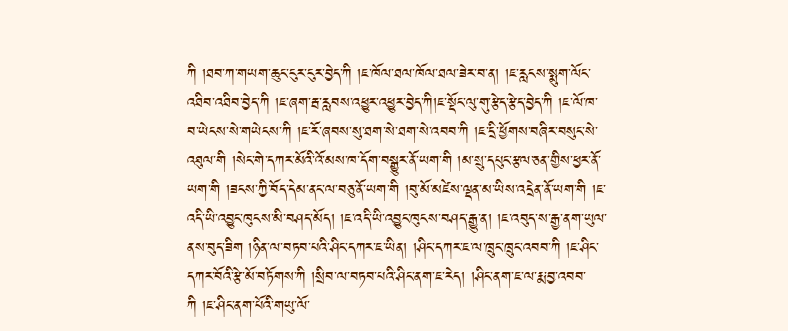ཀི །ཐབ་ཀ་གཡག་ཆུང་ངུར་ངུར་བྱེད་ཀི །ཇ་ཁོལ་ཐལ་ཁོལ་ཐལ་ཟེར་བ་ན། །ཇ་རླངས་སྨུག་ལོང་འཐིབ་འཐིབ་བྱེད་ཀི །ཇ་ཞག་རྦ་རླབས་འཕྱུར་འཕྱུར་བྱེད་ཀི།ཇ་སྡོང་ལུ་གུ་རྩེད་རྩེད་བྱེད་ཀི །ཇ་ལོ་ཁ་བ་ཡེངས་སེ་གཡེངས་ཀི །ཇ་རོ་ཞབས་སུ་ཐག་སེ་ཐག་སེ་འབབ་ཀི །ཇ་དྲི་ཕྱོགས་བཞིར་བསུང་སེ་འཐུལ་གི །སེང་གེ་དཀར་མོའི་འོ་མས་ཁ་དོག་བསྒྱུར་ནོ་ཡག་གི །མ་སྲུ་དཔུང་རྩལ་ཅན་གྱིས་ཕྱར་ནོ་ཡག་གི །ཟངས་ཀྱི་བོད་དེམ་ནང་ལ་བཅུ་ནོ་ཡག་གི །བུ་མོ་མཛེས་ལྡན་མ་ཡིས་འདྲེན་ནོ་ཡག་གི །ཇ་འདི་ཡི་འབྱུང་ཁུངས་མི་བཤད་མོད། །ཇ་འདི་ཡི་འབྱུང་ཁུངས་བཤད་རྒྱུ་ན། །ཇ་འབུད་ས་རྒྱ་ནག་ཡུལ་ནས་བུད་ཟིག །ཉིན་ལ་བཏབ་པའི་ཤིང་དཀར་ཇ་ཡིན། །ཤིང་དཀར་ཇ་ལ་ཁྲུང་ཁྲུང་འབབ་ཀི །ཇ་ཤིང་དཀར་བོའི་རྩེ་མོ་བཏོགས་ཀི །སྲིབ་ལ་བཏབ་པའི་ཤིང་ནག་ཇ་རེད། །ཤིང་ནག་ཇ་ལ་རྨ་བྱ་འབབ་ཀི །ཇ་ཤིང་ནག་པོའི་གཡུ་ལོ་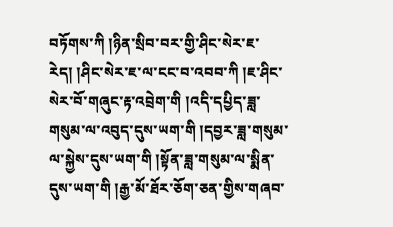བཏོགས་ཀི །ཉིན་སྲིབ་བར་གྱི་ཤིང་སེར་ཇ་རེད། །ཤིང་སེར་ཇ་ལ་ངང་བ་འབབ་ཀི །ཇ་ཤིང་སེར་བོ་གཞུང་རྟ་འབྲེག་གི །འདི་དཔྱིད་ཟླ་གསུམ་ལ་འབུད་དུས་ཡག་གི །དབྱར་ཟླ་གསུམ་ལ་སྐྱེས་དུས་ཡག་གི །སྟོན་ཟླ་གསུམ་ལ་སྨིན་དུས་ཡག་གི །རྒྱ་མོ་ཐོར་ཅོག་ཅན་གྱིས་གཞབ་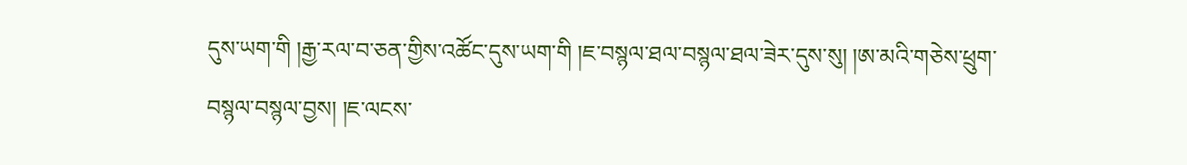དུས་ཡག་གི །རྒྱ་རལ་བ་ཅན་གྱིས་འཚོང་དུས་ཡག་གི །ཇ་བསྙལ་ཐལ་བསྙལ་ཐལ་ཟེར་དུས་སུ། །ཨ་མའི་གཅེས་ཕྲུག་བསྙལ་བསྙལ་བྱས། །ཇ་ལངས་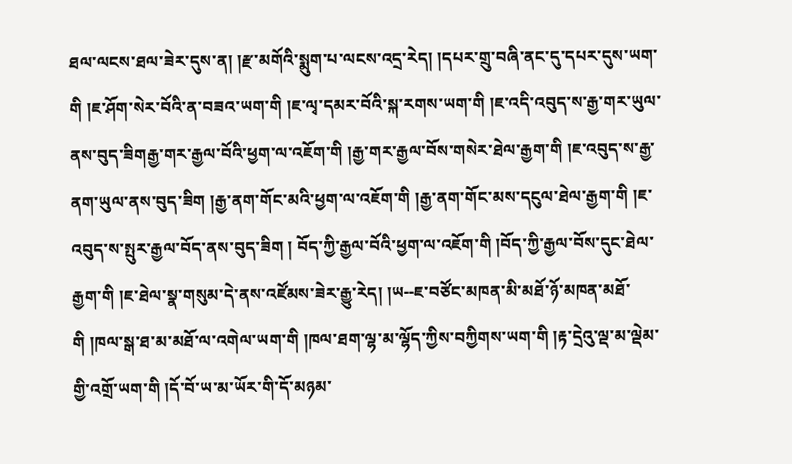ཐལ་ལངས་ཐལ་ཟེར་དུས་ན། །རྫ་མགོའི་སྨུག་པ་ལངས་འདྲ་རེད། །དཔར་གྲུ་བཞི་ནང་དུ་དཔར་དུས་ཡག་གི །ཇ་ཤོག་སེར་བོའི་ན་བཟའ་ཡག་གི །ཇ་ལྭ་དམར་བོའི་སྐ་རགས་ཡག་གི །ཇ་འདི་འབུད་ས་རྒྱ་གར་ཡུལ་ནས་བུད་ཟིགརྒྱ་གར་རྒྱལ་བོའི་ཕྱག་ལ་འཇོག་གི །རྒྱ་གར་རྒྱལ་བོས་གསེར་ཐེལ་རྒྱག་གི །ཇ་འབུད་ས་རྒྱ་ནག་ཡུལ་ནས་བུད་ཟིག །རྒྱ་ནག་གོང་མའི་ཕྱག་ལ་འཇོག་གི །རྒྱ་ནག་གོང་མས་དངུལ་ཐེལ་རྒྱག་གི །ཇ་འབུད་ས་སྤུར་རྒྱལ་བོད་ནས་བུད་ཟིག ། བོད་ཀྱི་རྒྱལ་བོའི་ཕྱག་ལ་འཇོག་གི །བོད་ཀྱི་རྒྱལ་བོས་དུང་ཐེལ་རྒྱག་གི །ཇ་ཐེལ་སྣ་གསུམ་དེ་ནས་འཛོམས་ཟེར་རྒྱུ་རེད། །ཡ--ཇ་བཙོང་མཁན་མི་མཐོ་ཉོ་མཁན་མཐོ་གི །ཁལ་སྒ་ཐ་མ་མཐོ་ལ་འགེལ་ཡག་གི །ཁལ་ཐག་ལྷ་མ་ལྷོད་ཀྱིས་བཀྱིགས་ཡག་གི །རྟ་དྲེའུ་ལྡ་མ་ལྡེམ་གྱི་འགྲོ་ཡག་གི །དོ་བོ་ཡ་མ་ཡོར་གི་དོ་མཉམ་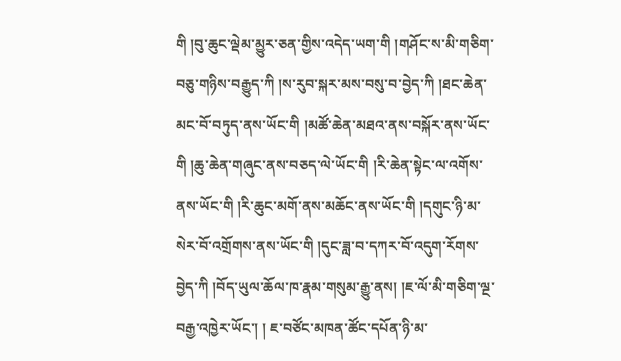གི །བུ་ཆུང་ལྡེམ་མྱུར་ཅན་གྱིས་འདེད་ཡག་གི །གཤོང་ས་མི་གཅིག་བཅུ་གཉིས་བརྒྱུད་ཀི །ས་རུབ་སྐར་མས་བསུ་བ་བྱེད་ཀི །ཐང་ཆེན་མང་བོ་བཏུད་ནས་ཡོང་གི །མཚོ་ཆེན་མཐའ་ནས་བསྐོར་ནས་ཡོང་གི །ཆུ་ཆེན་གཞུང་ནས་བཅད་ལེ་ཡོང་གི །རི་ཆེན་སྟེང་ལ་འགོས་ནས་ཡོང་གི །རི་ཆུང་མགོ་ནས་མཆོང་ནས་ཡོང་གི །དགུང་ཉི་མ་སེར་བོ་འགྲོགས་ནས་ཡོང་གི །དུང་ཟླ་བ་དཀར་བོ་འདུག་རོགས་བྱེད་ཀི །བོད་ཡུལ་ཆོལ་ཁ་རྣམ་གསུམ་རྒྱུ་ནས། །ཇ་ལོ་མི་གཅིག་ལྔ་བརྒྱ་འཁྱེར་ཡོང་། ། ཇ་བཙོང་མཁན་ཚོང་དཔོན་ཉི་མ་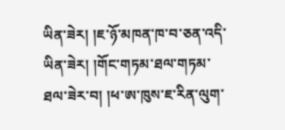ཡིན་ཟེར། །ཇ་ཉོ་མཁན་ཁ་བ་ཅན་འདི་ཡིན་ཟེར། །གོང་གཏམ་ཐལ་གཏམ་ཐལ་ཟེར་བ། །ཕ་ཨ་ཁུས་ཇ་རིན་ལུག་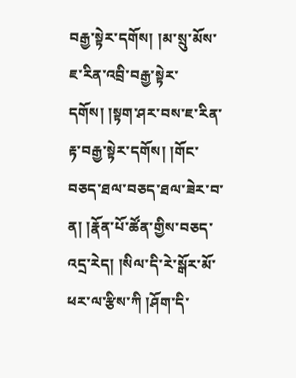བརྒྱ་སྟེར་དགོས། །མ་སྲུ་མོས་ཇ་རིན་འབྲི་བརྒྱ་སྟེར་དགོས། །སྟག་ཤར་བས་ཇ་རིན་རྟ་བརྒྱ་སྟེར་དགོས། །གོང་བཅད་ཐལ་བཅད་ཐལ་ཟེར་བ་ན། །རྣོན་པོ་ཚོན་གྱིས་བཅད་འདྲ་རེད། །སིལ་དི་རེ་སྒོར་མོ་ཕར་ལ་རྩིས་ཀི །ཤོག་དི་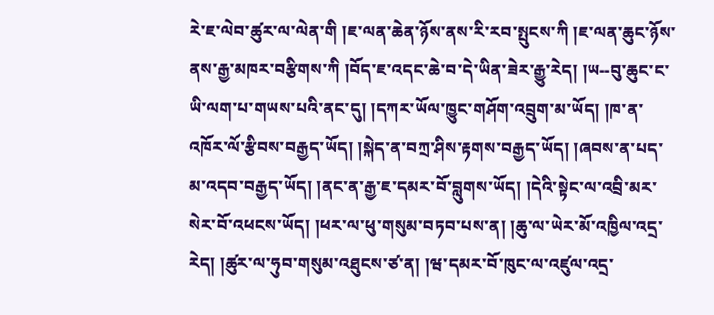རེ་ཇ་ལེབ་ཚུར་ལ་ལེན་གི །ཇ་ལན་ཆེན་ཉོས་ནས་རི་རབ་སྤུངས་ཀི །ཇ་ལན་ཆུང་ཉོས་ནས་རྒྱ་མཁར་བརྩིགས་ཀི །བོད་ཇ་འདང་ཆེ་བ་དེ་ཡིན་ཟེར་རྒྱུ་རེད། །ཡ--བུ་ཆུང་ང་ཡི་ལག་པ་གཡས་པའི་ནང་དུ། །དཀར་ཡོལ་ཁྱུང་གཤོག་འབྲུག་མ་ཡོད། །ཁ་ན་འཁོར་ལོ་རྩིབས་བརྒྱད་ཡོད། །སྐེད་ན་བཀྲ་ཤིས་རྟགས་བརྒྱད་ཡོད། །ཞབས་ན་པད་མ་འདབ་བརྒྱད་ཡོད། །ནང་ན་རྒྱ་ཇ་དམར་བོ་བླུགས་ཡོད། །དེའི་སྟེང་ལ་འབྲི་མར་སེར་བོ་འཕངས་ཡོད། །ཕར་ལ་ཕུ་གསུམ་བཏབ་པས་ན། །ཆུ་ལ་ཡེར་མོ་འཁྱིལ་འདྲ་རེད། །ཚུར་ལ་ཧུབ་གསུམ་འཐུངས་ཙ་ན། །ཝ་དམར་བོ་ཁུང་ལ་འཛུལ་འདྲ་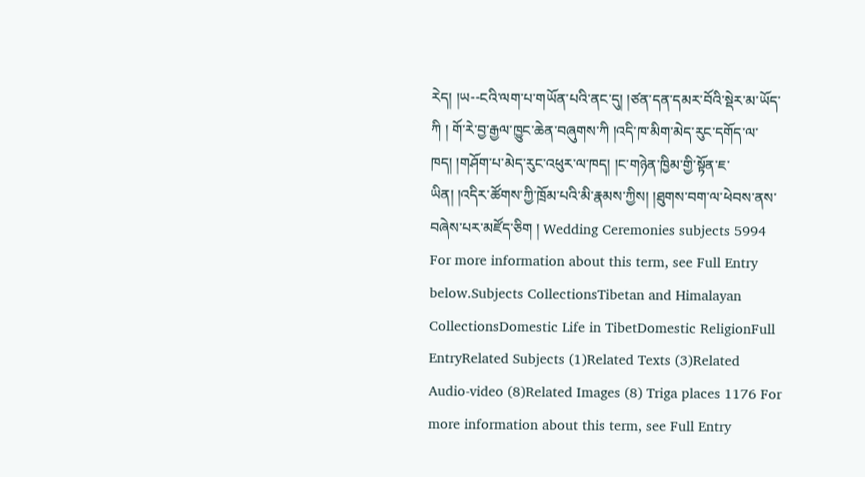རེད། །ཡ--ངའི་ལག་པ་གཡོན་པའི་ནང་དུ། །ཙན་དན་དམར་བོའི་སྡེར་མ་ཡོད་ཀི ། གོ་རེ་བྱ་རྒྱལ་ཁྱུང་ཆེན་བཞུགས་ཀི །འདི་ཁ་མིག་མེད་རུང་དགོད་ལ་ཁད། །གཤོག་པ་མེད་རུང་འཕུར་ལ་ཁད། །ང་གཉེན་ཁྱིམ་གྱི་སྟོན་ཇ་ཡིན། །འདིར་ཚོགས་ཀྱི་ཁྲོམ་པའི་མི་རྣམས་ཀྱིས། །ཐུགས་བག་ལ་ཕེབས་ནས་བཞེས་པར་མཛོད་ཅིག ། Wedding Ceremonies subjects 5994 For more information about this term, see Full Entry below.Subjects CollectionsTibetan and Himalayan CollectionsDomestic Life in TibetDomestic ReligionFull EntryRelated Subjects (1)Related Texts (3)Related Audio-video (8)Related Images (8) Triga places 1176 For more information about this term, see Full Entry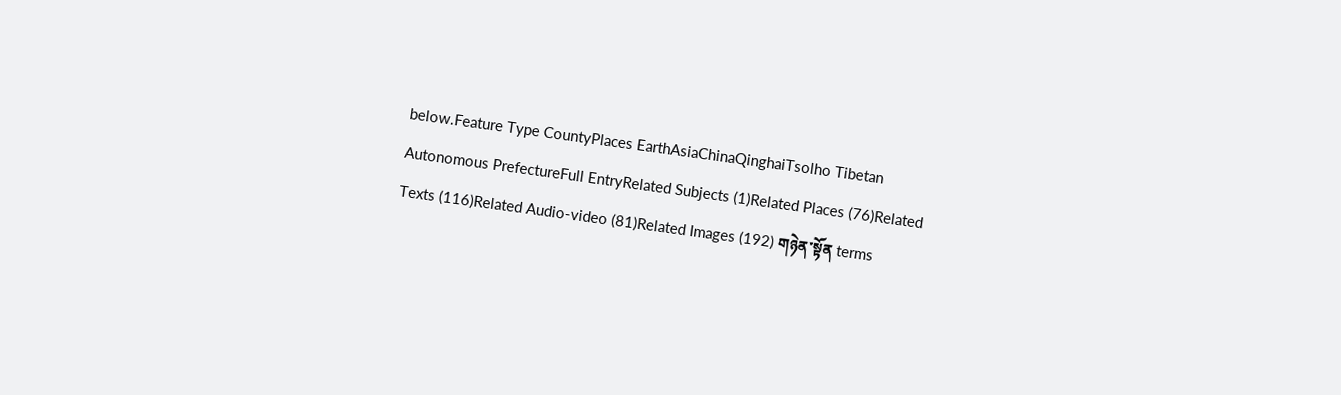below.Feature Type CountyPlaces EarthAsiaChinaQinghaiTsolho Tibetan Autonomous PrefectureFull EntryRelated Subjects (1)Related Places (76)Related Texts (116)Related Audio-video (81)Related Images (192) གཉེན་སྟོན terms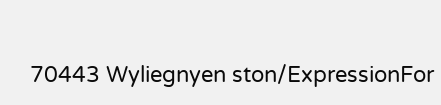70443 Wyliegnyen ston/ExpressionFor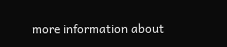more information about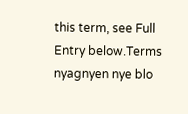this term, see Full Entry below.Terms nyagnyen nye blo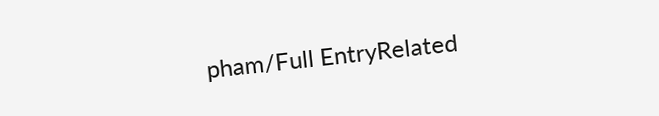pham/Full EntryRelated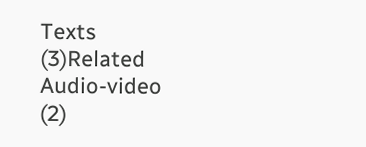Texts (3)Related Audio-video (2)